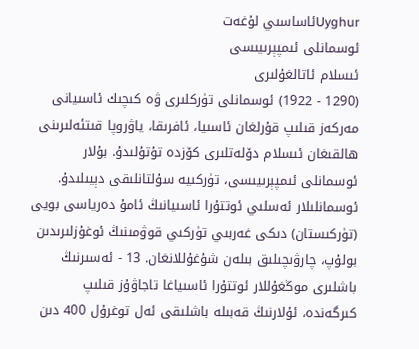Uyghurئاساسىي لۇغەت
ئوسمانلى ئىمپېرىيىسى
ئىسلام ئاتالغۇلىرى
(1290 - 1922) ئوسمانلى تۈركلىرى ۋە كىچىك ئاسىيانى مەركەز قىلىپ قۇرلغان ئاسىيا، ئافرىقا، ياۋروپا قىتئەلىرىنى ھالقىغان ئىسلام دۆلەتلىرى كۆزدە تۇتۇلىدۇ. بۇلار ئوسمانلى ئىمپېرىيىسى، تۈركىيە سۇلتانلىقى دېيىلىدۇ. ئوسمانلىلار ئەسلىي ئوتتۇرا ئاسىيانىڭ ئامۇ دەرياسى بويى (تۈركىستان) دىكى غەربىي تۈركىي قوۋمىنىڭ ئوغۇزلىرىدىن بولۇپ، چارۋىچىلىق بىلەن شۇغۇللانغان. 13 - ئەسىرنىڭ باشلىرى موڭغۇللار ئوتتۇرا ئاسىياغا تاجاۋۇز قىلىپ كىرگەندە، ئۇلارنىڭ قەبىلە باشلىقى ئەل توغرۇل 400 دىن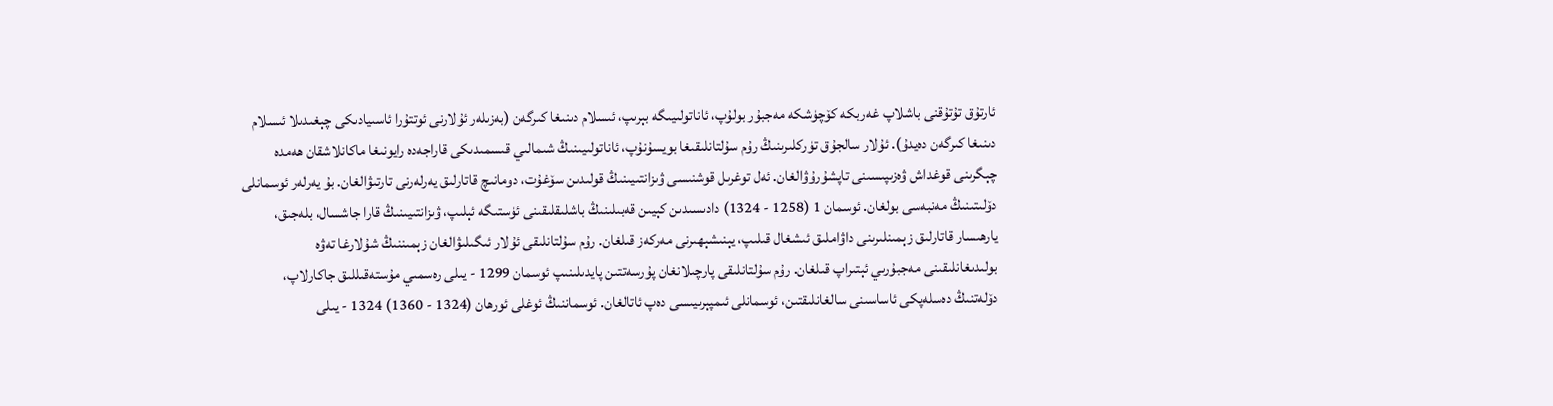ئارتۇق تۇتۇقنى باشلاپ غەربكە كۆچۈشكە مەجبۇر بولۇپ، ئاناتولىيىگە بېرىپ، ئىسلام دىنىغا كىرگەن (بەزىلەر ئۇلارنى ئوتتۇرا ئاسىيادىكى چېغىدىلا ئىسلام دىنىغا كىرگەن دەيدۇ). ئۇلار سالجۇق تۈركلىرىنىڭ رۇم سۇلتانلىقىغا بويسۇنۇپ، ئاناتولىيىنىڭ شىمالىي قىسمىدىكى قاراجەدە رايونىغا ماكانلاشقان ھەمدە چېگرىنى قوغداش ۋەزىپىسىنى تاپشۇرۇۋالغان. ئەل توغرىل قوشنىسى ۋىزانتىيىنىڭ قولىدىن سۆغۇت، دومانىچ قاتارلىق يەرلەرنى تارتىۋالغان. بۇ يەرلەر ئوسمانلى دۆلىتىنىڭ مەنبەسى بولغان. ئوسمان 1 (1258 - 1324) دادىسىدىن كېيىن قەبىلىنىڭ باشلىقلىقىنى ئۈستىگە ئېلىپ، ۋىزانتىيىنىڭ قارا جاشسال، بلەجىق، يارھىسار قاتارلىق زېمىنلىرىنى داۋاملىق ئىشغال قىلىپ، يېنىشېھىرنى مەركەز قىلغان. رۇم سۇلتانلىقى ئۇلار ئىگىلىۋالغان زېمىننىڭ شۇلارغا تەۋە بولىدىغانلىقىنى مەجبۇرىي ئېتىراپ قىلغان. رۇم سۇلتانلىقى پارچىلانغان پۇرسەتتىن پايدىلىنىپ ئوسمان 1299 - يىلى رەسمىي مۇستەقىللىق جاكارلاپ، دۆلەتنىڭ دەسلەپكى ئاساسىنى سالغانلىقتىن، ئوسمانلى ئىمپېرىيىسى دەپ ئاتالغان. ئوسماننىڭ ئوغلى ئورھان (1324 - 1360) 1324 - يىلى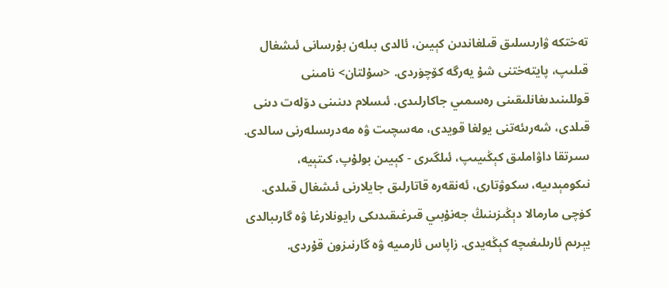تەختكە ۋارىسلىق قىلغاندىن كېيىن، ئالدى بىلەن بۇرسانى ئىشغال قىلىپ، پايتەختنى شۇ يەرگە كۆچۈردى. <سۇلتان> نامىنى قوللىنىدىغانلىقىنى رەسمىي جاكارلىدى. ئىسلام دىنىنى دۆلەت دىنى قىلدى، شەرىئەتنى يولغا قويدى، مەسچىت ۋە مەدرىسلەرنى سالدى. سىرتقا داۋاملىق كېڭىيىپ، ئىلگىرى - كېيىن بولۇپ، كىتېيە، نىكومېدىيە، سكوۋتارى، ئەنقەرە قاتارلىق جايلارنى ئىشغال قىلدى. كۈچى مارمالا دېڭىزىنىڭ جەنۇبىي قىرغىقىدىكى رايونلارغا ۋە گارىبالدى يېرىم ئارىلىغىچە كېڭەيدى. زاپاس ئارمىيە ۋە گارنىزون قۇردى.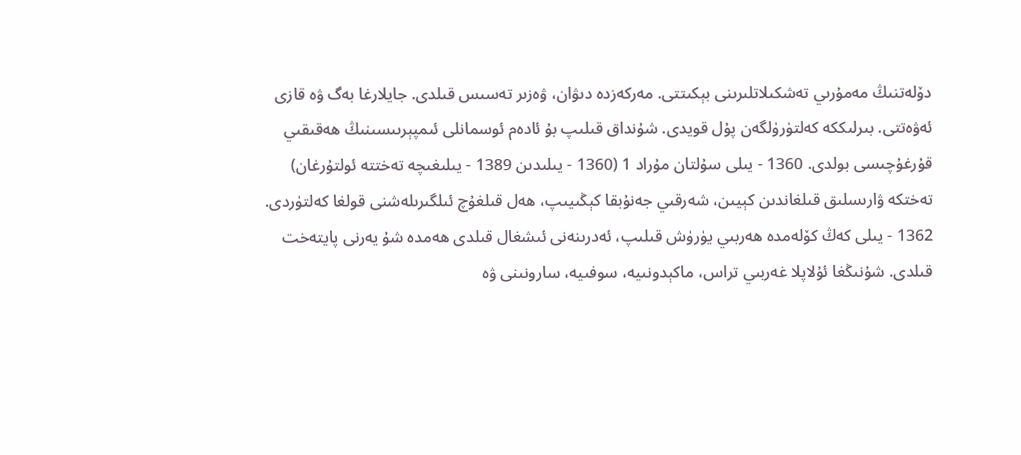دۆلەتنىڭ مەمۇرىي تەشكىلاتلىرىنى بېكىتتى. مەركەزدە دىۋان، ۋەزىر تەسىس قىلدى. جايلارغا بەگ ۋە قازى ئەۋەتتى. بىرلىككە كەلتۈرۈلگەن پۇل قويدى. شۇنداق قىلىپ بۇ ئادەم ئوسمانلى ئىمپېرىىسىنىڭ ھەقىقىي قۇرغۇچىسى بولدى. 1360 - يىلى سۇلتان مۇراد 1 (1360 - يىلىدىن 1389 - يىلىغىچە تەختتە ئولتۇرغان) تەختكە ۋارىسلىق قىلغاندىن كېيىن، شەرقىي جەنۇبقا كېڭىيىپ، ھەل قىلغۇچ ئىلگىرىلەشنى قولغا كەلتۈردى. 1362 - يىلى كەڭ كۆلەمدە ھەربىي يۈرۈش قىلىپ، ئەدرىنەنى ئىشغال قىلدى ھەمدە شۇ يەرنى پايتەخت قىلدى. شۇنىڭغا ئۇلاپلا غەربىي تراس، ماكېدونىيە، سوفىيە، سارونىنى ۋە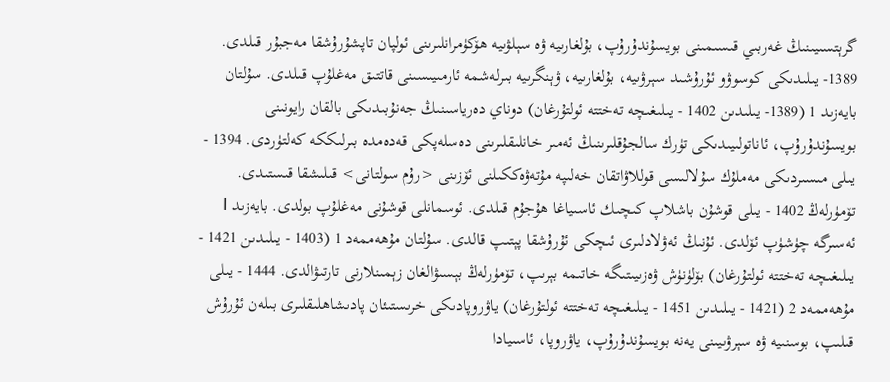گرېتسىيىنىڭ غەربىي قىسىمىنى بويسۇندۇرۇپ، بۇلغارىيە ۋە سېلۋىيە ھۆكۈمرانلىرىنى ئولپان تاپشۇرۇشقا مەجبۇر قىلدى. 1389- يىلىدىكى كوسوۋو ئۇرۇشىد سېرۋىيە، بۇلغارىيە، ۋېنگرىيە بىرلەشمە ئارمىيىسىنى قاتتىق مەغلۇپ قىلدى. سۇلتان بايەزىد 1 (1389- يىلىدىن 1402 - يىلىغىچە تەختتە ئولتۇرغان) دوناي دەرياسىنىڭ جەنۇبىدىكى بالقان رايونىنى بويسۇندۇرۇپ، ئاناتولىيىدىكى تۈرك سالجۇقلىرىنىڭ ئەمىر خانلىقلىرىنى دەسلەپكى قەدەمدە بىرلىككە كەلتۈردى. 1394 - يىلى مىسىردىكى مەملۇك سۇلالىسى قوللاۋاتقان خەلىپە مۇتەۋەككىلنى ئۆزىنى <رۇم سولتانى> قىلىشقا قىستىدى. تۆمۈرلەڭ 1402 - يىلى قوشۇن باشلاپ كىچىك ئاسىياغا ھۇجۇم قىلدى. ئوسمانلى قوشۇنى مەغلۇپ بولدى. بايەزىد Ⅰ ئەسىرگە چۈشۈپ ئۆلدى. ئۇنىڭ ئەۋلادلىرى ئىچكى ئۇرۇشقا پېتىپ قالدى. سۇلتان مۇھەممەد 1 (1403 - يىلىدىن 1421 - يىلىغىچە تەختتە ئولتۇرغان) بۆلۈنۈش ۋەزىيىتىگە خاتىمە بېرىپ، تۆمۈرلەڭ بېسىۋالغان زېمىنلارنى تارتىۋالدى. 1444 - يىلى مۇھەممەد 2 (1421 - يىلىدىن 1451 - يىلىغىچە تەختتە ئولتۇرغان) ياۋروپادىكى خرىستىئان پادىشاھلىقلىرى بىلەن ئۇرۇش قىلىپ، بوسنىيە ۋە سېرۋىيىنى يەنە بويسۇندۇرۇپ، ياۋروپا، ئاسىيادا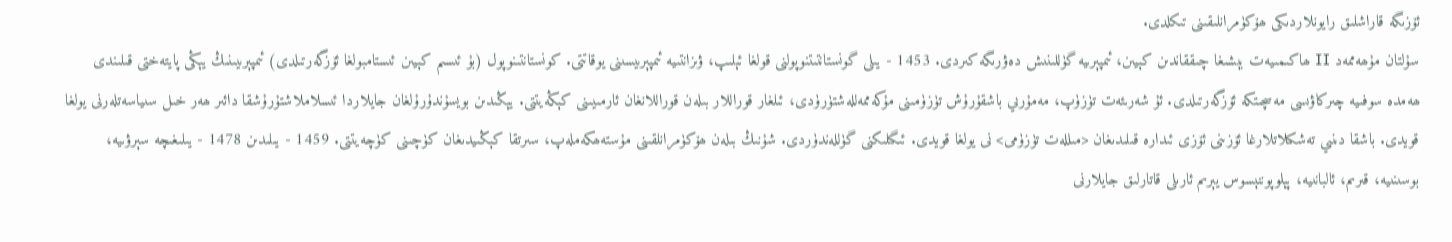ئۆزىگە قاراشلىق رايونلاردىكى ھۆكۈمرانلىقىنى تىكلدى.
سۇلتان مۇھەممەد Ⅱ ھاكىمىيەت بېشىغا چىققاندىن كېيىن، ئىمپېرىيە گۈللىنىش دەۋرىگە كىردى. 1453 - يىلى گونستانتىتنوپولنى قولغا ئېلىپ، ۋىزانتىيە ئىمپېرىيسىنى يوقاتتى. كونستانتىنوپول (بۇ ئىسىم كېيىن ئىستامبولغا ئۆزگەرتىلدى) ئىمپېرىيىنىڭ يېڭى پايتەختى قىلىندى ھەمدە سوفىيە چىركاۋىسى مەسچىتكە ئۆزگەرتىلدى. ئۇ شەرىئەت تۈزۈپ، مەمۇرىي باشقۇرۇش تۈزۈمىنى مۇكەممەللەشتۈرۈدى، ئىلغار قوراللار بىلەن قوراللانغان ئارمىيىنى كېڭەيتتى. يېڭىدىن بويسۇندۇرۇلغان جايلاردا ئىسلاملاشتۇرۇشقا دائىر ھەر خىل سىياسەتلەرنى يولغا قويدى. باشقا دىنىي تەشكىلاتلارغا ئۆزىنى ئۆزى ئىدارە قىلىدىغان <مىللەت تۈزۈمى> نى يولغا قويدى. ئىگىلىكنى گۈللەندۈردى. شۇنىڭ بىلەن ھۆكۈمرانلقىنى مۇستەھكەملەپ، سىرتقا كېڭىيدىغان كۈچىنى كۈچەيتتى. 1459 - يىلىدىن 1478 - يىلىغىچە سېرۋىيە، بوسىنىيە، قىرىم، ئالبانىيە، پېلوپوننېسوس يېرىم ئارىلى قاتارلىق جايلارنى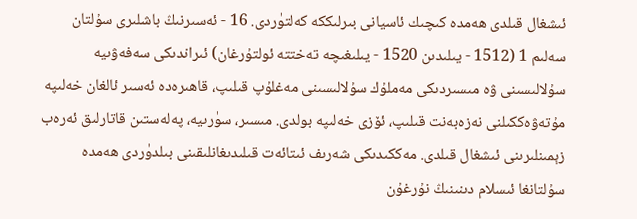ئىشغال قىلدى ھەمدە كىچىك ئاسيانى بىرلىككە كەلتۈردى. 16 - ئەسىرنىڭ باشلىرى سۇلتان سەلىم 1 (1512 - يىلىدىن 1520 - يىلىغىچە تەختتە ئولتۇرغان) ئىراندىكى سەفەۋىيە سۇلالىسىنى ۋە مىسىردىكى مەملۇك سۇلالىسىنى مەغلۇپ قىلىپ، قاھىرەدە ئەسىر ئالغان خەلىپە مۇتەۋەككىلنى نەزەبەنت قىلىپ، ئۆزى خەلىپە بولدى. مىسىر، سۈرىيە، پەلەستىن قاتارلىق ئەرەب زېمىنلىرىنى ئىشغال قىلدى. مەككىدىكى شەرىف ئىتائەت قىلىدىغانلىقىنى بىلدۈردى ھەمدە سۇلتانغا ئىسلام دىنىنىڭ نۇرغۇن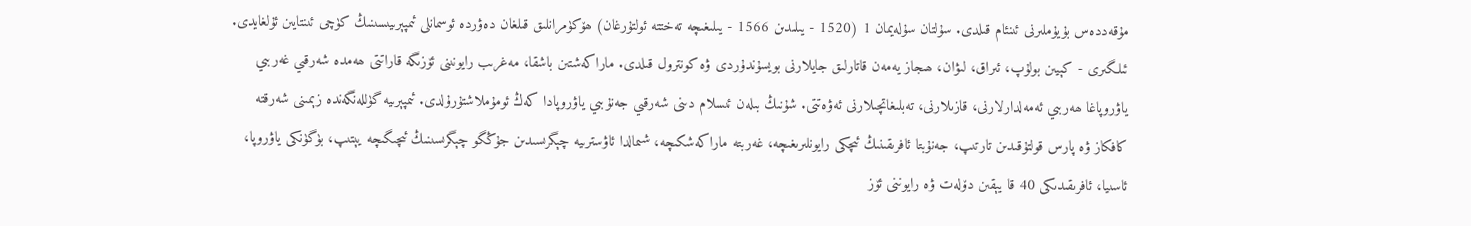مۇقەددەس بۇيۇملىرنى ئىنئام قىلدى. سۇلتان سۇلەيمان 1 (1520 - يىلىدىن 1566 - يىلىغىچە تەختتە ئولتۇرغان) ھۆكۈمرانلىق قىلغان دەۋردە ئوسمانلى ئىمپېرىيىسىنىڭ كۈچى ئىنتايىن ئۇلغايدى. ئىلگىرى - كېيىن بولۇپ، ئىراق، لىۋان، ھىجاز يەمەن قاتارلىق جايلارنى بويسۇندۇردى ۋە كونترول قىلدى. ماراكەشتىن باشقا، مەغرىب رايونىنى ئۆزىگە قاراتتى ھەمدە شەرقىي غەربىي ياۋروپاغا ھەربىي ئەمەلدارلارنى، قازىلارنى، تەبلىغاتچىلارنى ئەۋەتتى. شۇنىڭ بىلەن ئىسلام دىنى شەرقىي جەنۇبىي ياۋروپادا كەڭ ئومۇملاشتۇرۇلدى. ئىمپېرىيە گۈللەنگەندە زېمىنى شەرقتە كافكاز ۋە پارس قولتۇقىدىن تارتىپ، جەنۇبتا ئافرىقىنىڭ ئىچكى رايونلىرىغىچە، غەربتە ماراكەشكىچە، شىمالدا ئاۋسترىيە چېگرىسىدىن جۇڭگو چېگرىسىنىڭ ئىچىگىچە يېتىپ، بۈگۈنكى ياۋروپا، ئاسىيا، ئافرىقىدىكى 40 قا يېقىن دۆلەت ۋە رايوننى ئۆز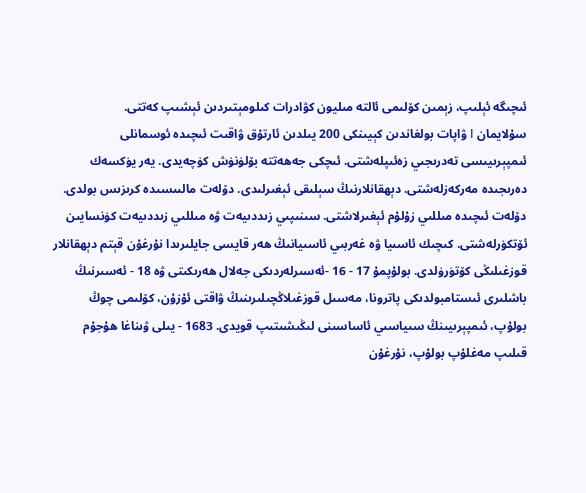ئىچىگە ئېلىپ، زېمىن كۆلىمى ئالتە مىليون كۋادرات كىلومېتىردىن ئېشىپ كەتتى.
سۇلايمان Ⅰ ۋاپات بولغاندىن كېيىنكى 200 يىلدىن ئارتۇق ۋاقىت ئىچىدە ئوسمانلى ئىمپېرىيىسى تەدرىجىي زەئىپلەشتى. ئىچكى جەھەتتە بۆلۈنۈش كۈچەيدى. يەر يۈكسەك دەرىجىدە مەركەزلەشتى. دېھقانلارنىڭ سېلىقى ئېغىرلىدى. دۆلەت مالىىسىدە كرىزىس بولدى. دۆلەت ئىچىدە مىللىي زۇلۇم ئېغىرلاشتى. سىنىپىي زىددىيەت ۋە مىللىي زىددىيەت كۈنسايىن ئۆتكۈرلەشتى. كىچىك ئاسىيا ۋە غەربىي ئاسىيانىڭ ھەر قايسى جايلىرىدا نۇرغۇن قېتم دېھقانلار قوزغىلىڭى كۆتۈرۈلدى. بولۇپمۇ 17 - 16 -ئەسىرلەردىكى جەلال ھەرىكىتى ۋە 18 - ئەسىرنىڭ باشلىرى ئىستامبولدىكى پاترونا، مەسىل قوزغىلاڭچىلىرىنىڭ ۋاقتى ئۇزۇن، كۆلىمى چوڭ بولۇپ، ئىمپېرىيىنڭ سىياسىي ئاساسىنى لىڭىشىتىپ قويدى. 1683 - يىلى ۋىناغا ھۇجۇم قىلىپ مەغلۇپ بولۇپ، نۇرغۇن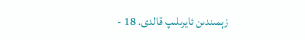زېمىندىن ئايرىلىپ قالدى. 18 -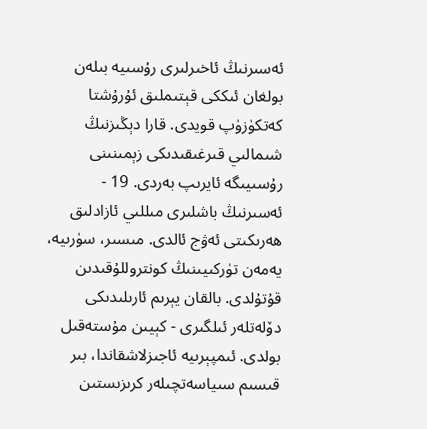ئەسىرنىڭ ئاخىرلىرى رۇسىيە بىلەن بولغان ئىككى قېتىملىق ئۇرۇشتا كەتكۈزۈپ قويدى. قارا دېڭىزنىڭ شىمالىي قىرغىقىدىكى زېمىنىنى رۇسىيىگە ئايرىپ بەردى. 19 - ئەسىرنىڭ باشلىرى مىللىي ئازادلىق ھەرىكىتى ئەۋج ئالدى. مىسىر، سۈرىيە، يەمەن تۈركىيىنىڭ كونتروللۇقىدىن قۇتۇلدى. بالقان يېرىم ئارىلىدىكى دۆلەتلەر ئىلگىرى - كېيىن مۇستەقىل بولدى. ئىمپېرىيە ئاجىزلاشقاندا، بىر قىسىم سىياسەتچىلەر كرىزىستىن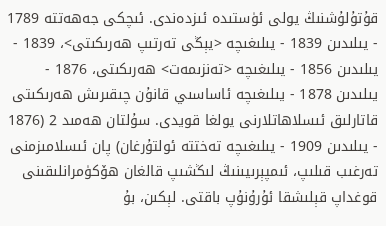قۇتۇلۇشنىڭ يولى ئۈستىدە ئىزدەندى. ئىچكى جەھەتتە 1789 - يىلىدىن 1839 - يىلىغىچە <يېڭى تەرتىپ ھەرىكىتى>، 1839 - يىلىدىن 1856 - يىلىغىچە <تەنزىمەت> ھەرىكىتى، 1876 - يىلىدىن 1878 - يىلىغىچە ئاساسىي قانۇن چىقىرىش ھەرىكىتى قاتارلىق ئىسلاھاتلارنى يولغا قويدى. سۇلتان ھەمىد 2 (1876 - يىلىدىن 1909 - يىلىغىچە تەختتە ئولتۇرغان) پان ئىسلامىزمنى تەرغىب قىلىپ، ئىمپېرىيىنىڭ لىڭشىپ قالغان ھۆكۈمرانلىقىنى قوغداپ قېلىشقا ئۇرۇنۇپ باقتى. لېكىن، بۇ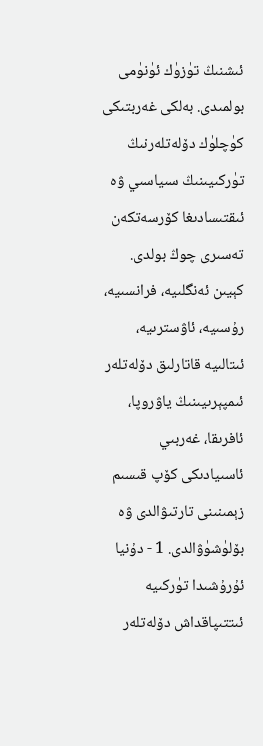ئىشنىڭ تۈزۈك ئۈنۈمى بولمىدى. بەلكى غەربتىكى كۈچلۈك دۆلەتلەرنىڭ تۈركىيىنىڭ سىياسىي ۋە ئىقتىسادىغا كۆرسەتكەن تەسىرى چوڭ بولدى. كېيىن ئەنگلىيە، فرانسىيە، رۇسىيە، ئاۋسترىيە، ئىتالىيە قاتارلىق دۆلەتلەر ئىمپېرىيىنىڭ ياۋروپا، ئافرىقا، غەربىي ئاسىيادىكى كۆپ قىسىم زېمىنىنى تارتىۋالدى ۋە بۆلۈشۈۋالدى. 1 - دۇنيا ئۇرۇشىدا تۈركىيە ئىتتىپاقداش دۆلەتلەر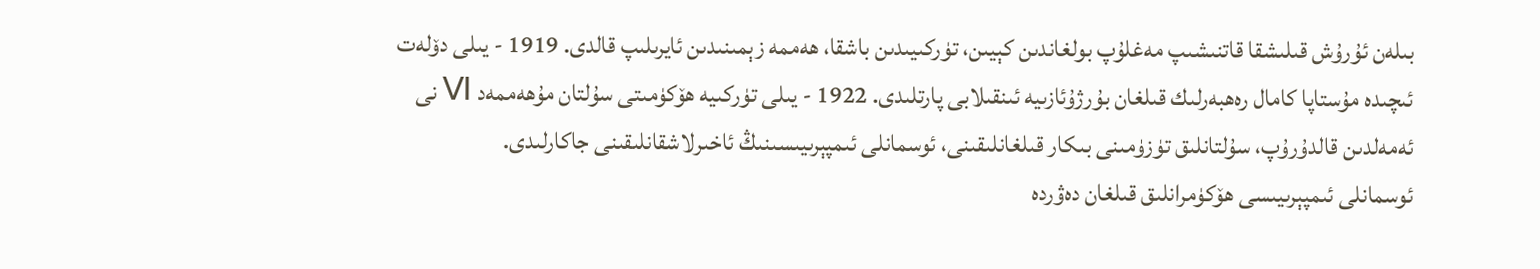بىلەن ئۇرۇش قىلىشقا قاتنىشىپ مەغلۇپ بولغاندىن كېيىن، تۈركىيىدىن باشقا، ھەممە زېمىنىدىن ئايرىلىپ قالدى. 1919 - يىلى دۆلەت ئىچىدە مۇستاپا كامال رەھبەرلىك قىلغان بۇرژۇئازىيە ئىنقىلابى پارتلىدى. 1922 - يىلى تۈركىيە ھۆكۈمىتى سۇلتان مۇھەممەد Ⅵ نى ئەمەلدىن قالدۇرۇپ، سۇلتانلىق تۈزۈمىنى بىكار قىلغانلىقىنى، ئوسمانلى ئىمپېرىيىسىنىڭ ئاخىرلاشقانلىقىنى جاكارلىدى.
ئوسمانلى ئىمپېرىيىسى ھۆكۈمرانلىق قىلغان دەۋردە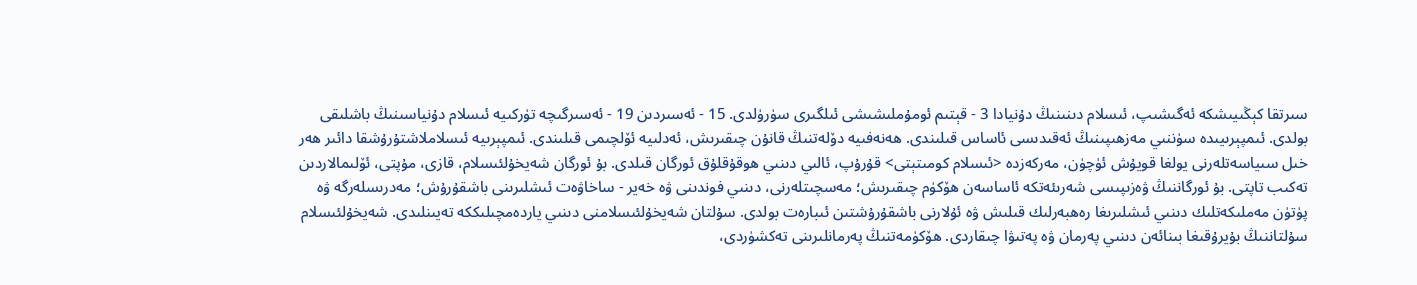سىرتقا كېڭىيىشكە ئەگىشىپ، ئىسلام دىنىنىڭ دۇنيادا 3 - قېتىم ئومۇملىشىشى ئىلگىرى سۈرۈلدى. 15 - ئەسىردىن 19 - ئەسىرگىچە تۈركىيە ئىسلام دۇنياسىنىڭ باشلىقى بولدى. ئىمپېرىيىدە سۈننىي مەزھىپىنىڭ ئەقىدىسى ئاساس قىلىندى. ھەنەفىيە دۆلەتنىڭ قانۇن چىقىرىش، ئەدلىيە ئۆلچىمى قىلىندى. ئىمپېرىيە ئىسلاملاشتۇرۇشقا دائىر ھەر خىل سىياسەتلەرنى يولغا قويۇش ئۈچۈن، مەركەزدە <ئىسلام كومىتېتى> قۇرۇپ، ئالىي دىنىي ھوقۇقلۇق ئورگان قىلدى. بۇ ئورگان شەيخۇلئىسلام، قازى، مۇپتى، ئۆلىمالاردىن تەكىب تاپتى. بۇ ئورگاننىڭ ۋەزىپىسى شەرىئەتكە ئاساسەن ھۆكۈم چىقىرىش؛ مەسچىتلەرنى، دىنىي فوندىنى ۋە خەير - ساخاۋەت ئىشلىرىنى باشقۇرۇش؛ مەدرىسلەرگە ۋە پۈتۈن مەملىكەتلىك دىنىي ئىشلىرىغا رەھبەرلىك قىلىش ۋە ئۇلارنى باشقۇرۇشتىن ئىبارەت بولدى. سۇلتان شەيخۇلئىسلامنى دىنىي ياردەمچىلىككە تەيىنلىدى. شەيخۇلئىسلام سۇلتاننىڭ بۇيرۇقىغا بىنائەن دىنىي پەرمان ۋە پەتىۋا چىقاردى. ھۆكۈمەتنىڭ پەرمانلىرىنى تەكشۈردى،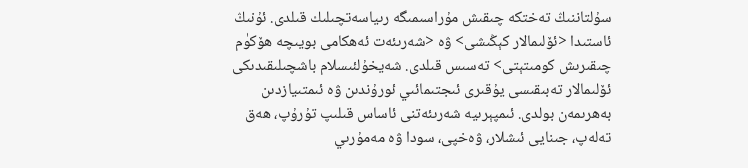سۇلتاننىڭ تەختكە چىقىش مۇراسىمىگە رىياسەتچىلىك قىلدى. ئۇنىڭ ئاستىدا <ئۆلىمالار كېڭىشى> ۋە <شەرىئەت ئەھكامى بويىچە ھۆكۈم چىقىرىش كومىتېتى> تەسىس قىلدى. شەيخۇلئىسلام باشچىلىقىدىكى ئۆلىمالار تەبىقىسى يۇقىرى ئىجتىمائىي ئورۇندىن ۋە ئىمتىيازدىن بەھرىمەن بولدى. ئىمپېرىيە شەرىئەتنى ئاساس قىلىپ تۇرۇپ، ھەق تەلەپ، جىنايى ئىشلار، ۋەخپى، سودا ۋە مەمۇرىي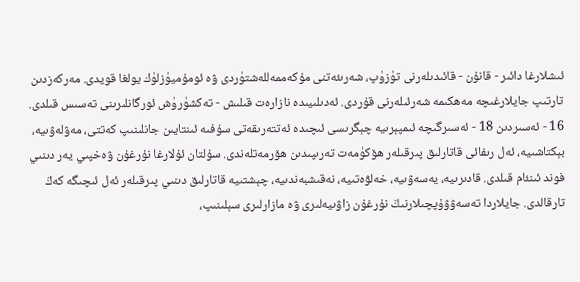ئىشلارغا دائىر - قانۇن - قائىدىلەرنى تۈزۈپ، شەرىئەتنى مۇكەممەللەشتۈردى ۋە ئومۇميۈزلۈك يولغا قويدى. مەركەزدىن تارتىپ جايلارغىچە مەھكىمە شەرئىلەرنى قۇردى. ئەدىلىيىدە نازارەت قىلىش - تەكشۈرۈش ئورگانلىرىنى تەسىس قىلدى. 16 - ئەسىردىن 18 - ئەسىرگىچە ئىمپېرىيە چېگرىسى ئىچىدە ئەتتەرىقەتى سۇفىە ئىنتايىن جانلىنىپ كەتتى، مەۋلەۋىيە، بېكتاشىيە، ئەل رىفائى قاتارلىق پىرقىلەر ھۆكۈمەت تەرىپىدىن ھۆرمەتلەندى. سۇلتان ئۇلارغا نۇرغۇن ۋەخپىي يەر دىنىي فوند ئىنئام قىلدى. قادىرىيە، يەسەۋىيە، خەلۋەتىيە، نەقىشبەندىيە، چېشتىيە قاتارلىق دىنىي پىرقىلەر ئەل ئىچىگە كەڭ تارقالدى. جايلاردا تەسەۋۋۇپچىلارنىڭ نۇرغۇن زاۋىيەلىرى ۋە مازارلىرى سېلىنىپ،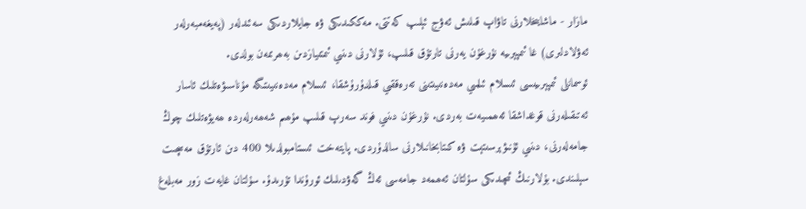مازار - ماشايىخلارنى تاۋاپ قىلىش ئەۋج ئېلىپ كەتتى. مەككىدىكى ۋە جايلاردىكى سەئىدلەر (پەيغەمبەرلەر ئەۋلادلىرى) غا ئىمپېرىيە نۇرغۇن يەرنى تارتۇق قىلىپ، ئۇلارنى دىنىي ئىمتىيازدىن بەھرىمەن بولدى.
ئوسمانلى ئىمپېرىيىسى ئىسلام ئىلمىي مەدەنىيىتىنى تەرەققىي قىلدۇرۇشقا، ئىسلام مەدەنىيىتىگە مۇناسىۋەتلىك ئاسار ئەتىقىلەرنى قوغداشقا ئەھمىيەت بەردى. نۇرغۇن دىنىي فوند سەرپ قىلىپ مۇھىم شەھەرلەردە ھەيۋەتلىك چوڭ جامەلەرنى، دىنىي ئۇنىۋېرسىتېت ۋە كىتابخانىلارنى سالدۇردى. پايتەخت ئىستامبولدىلا 400 دىن ئارتۇق مەسچىت سېلىندى. بۇلارنىڭ ئىچىدىكى سۇلتان ئەھمەد جامەسى ئەڭ گەۋدىلىك ئورۇندا تۇرىدۇ. سۇلتان غايەت زور مەبلەغ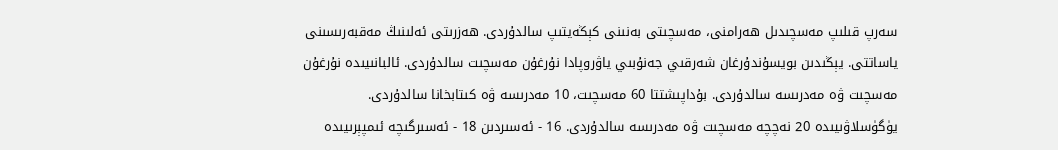سەرپ قىلىپ مەسچىدىل ھەرامنى، مەسچىتى بەنىنى كېڭەيتىپ سالدۇردى. ھەزرىتى ئەلىنىڭ مەقبەرىسىنى ياساتتى. يېڭىدىن بويسۇندۇرغان شەرقىي جەنۇبىي ياۋروپادا نۇرغۇن مەسچىت سالدۇردى. ئالبانىيىدە نۇرغۇن مەسچىت ۋە مەدرىسە سالدۇردى. بۇداپىشتتا 60 مەسچىت، 10 مەدرىسە ۋە كىتابخانا سالدۇردى. يۈگۈسلاۋىيىدە 20 نەچچە مەسچىت ۋە مەدرىسە سالدۇردى. 16 - ئەسىردىن 18 - ئەسىرگىچە ئىمپېرىيىدە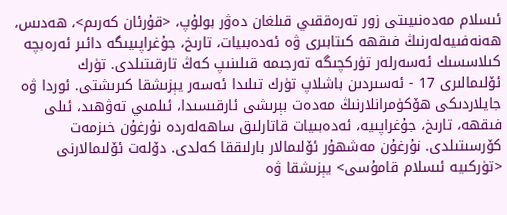ئىسلام مەدەنىيىتى زور تەرەققىي قىلغان دەۋر بولۇپ، <قۇرئان كەرىم>، ھەدىس، ھەنەفىيەلەرنىڭ فىقھە كىتابىرى ۋە ئەدەبىيات، تارىخ، جۇغراپىيىگە دائىر ئەرەبچە كىلاسسىك ئەسەرلەر تۈركچىگە تەرجىمە قىلىنىپ كەڭ تارقىتىلدى. تۈرك ئۆلىمالىرى 17 - ئەسىردىن باشلاپ تۈرك تىلىدا ئەسەر يېزىشقا كىرىشتى. ئوردا ۋە جايلاردىكى ھۆكۈمرانلارنىڭ مەدەت بېرىشى ئارقىسىدا، ئىلمىي تەۋھىد، ئىلى فىقھە، تارىخ، جۇغراپىيە، ئەدەبىيات قاتارلىق ساھەلەردە نۇرغۇن خىزمەت كۆرسىتىلدى. نۇرغۇن مەشھۇر ئۆلىمالار بارلىققا كەلدى. دۆلەت ئۆلىمالارنى <تۈركىيە ئىسلام قامۇسى> يېزىشقا ۋە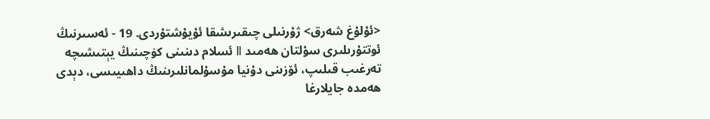<ئۇلۇغ شەرق> ژۇرنىلى چىقىرىشقا ئۇيۇشتۇردى. 19 - ئەسىرنىڭ ئوتتۇرىلىرى سۇلتان ھەمىد Ⅱ ئسلام دىنىنى كۈچىنىڭ يېتىشىچە تەرغىب قىلىپ، ئۆزىنى دۇنيا مۇسۇلمانلىرىنىڭ داھىيىسى، دېدى ھەمدە جايلارغا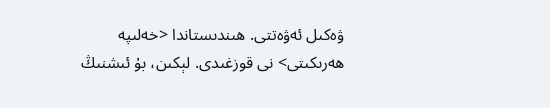ۋەكىل ئەۋەتتى. ھىندىستاندا <خەلىپە ھەرىكىتى> نى قوزغىدى. لېكىن، بۇ ئىشنىڭ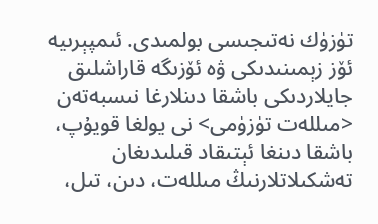تۈزۈك نەتىجىسى بولمىدى. ئىمپېرىيە ئۆز زېمىنىدىكى ۋە ئۆزىگە قاراشلىق جايلاردىكى باشقا دىنلارغا نىسبەتەن <مىللەت تۈزۈمى> نى يولغا قويۇپ، باشقا دىنغا ئېتىقاد قىلىدىغان تەشكىلاتلارنىڭ مىللەت، دىن، تىل،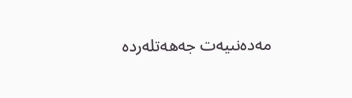مەدەنىيەت جەھەتلەردە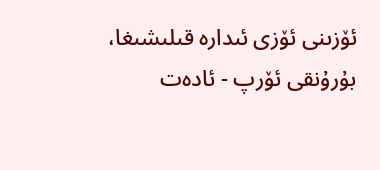ئۆزىنى ئۆزى ئىدارە قىلىشىغا، بۇرۇنقى ئۆرپ - ئادەت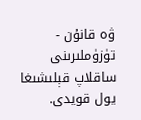ۋە قانۇن - تۈزۈملىرىنى ساقلاپ قېلىشىغا يول قويدى.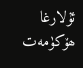ئۇلارغا ھۆكۈمەت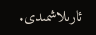ئارىلاشمىدى.